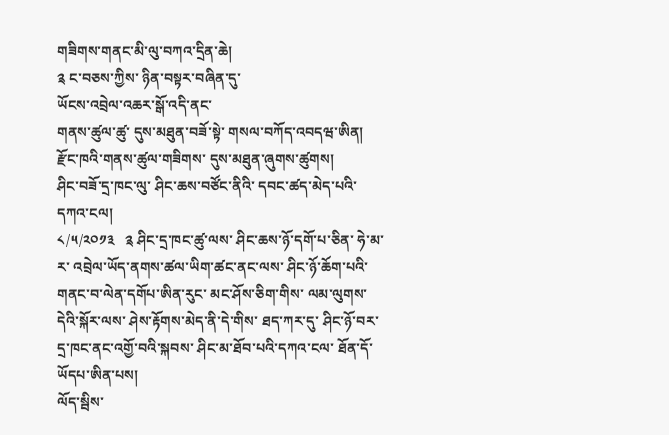གཟིགས་གནང་མི་ལུ་བཀའ་དྲིན་ཆེ།
༉ ང་བཅས་ཀྱིས་ ཉིན་བསྟར་བཞིན་དུ་
ཡོངས་འབྲེལ་འཆར་སྒོ་འདི་ནང་
གནས་ཚུལ་ཚུ་ དུས་མཐུན་བཟོ་སྟེ་ གསལ་བཀོད་འབདཝ་ཨིན།
རྫོང་ཁའི་གནས་ཚུལ་གཟིགས་ དུས་མཐུན་ཞུགས་ཚུགས།
ཤིང་བཟོ་དྲ་ཁང་ལུ་ ཤིང་ཆས་བཙོང་ནིའི་ དབང་ཚད་མེད་པའི་དཀའ་ངལ།
༨/༥/༢༠༡༣   ༉ ཤིང་དྲ་ཁང་ཚུ་ལས་ ཤིང་ཆས་ཉོ་དགོ་པ་ཅིན་ ཧེ་མ་ར་ འབྲེལ་ཡོད་ནགས་ཚལ་ཡིག་ཚང་ནང་ལས་ ཤིང་ཉོ་ཆོག་པའི་ གནང་བ་ལེན་དགོཔ་ཨིན་རུང་ མང་ཤོས་ཅིག་གིས་ ལམ་ལུགས་དེའི་སྐོར་ལས་ ཤེས་རྟོགས་མེད་ནི་དེ་གིས་ ཐད་ཀར་དུ་ ཤིང་ཉོ་བར་ དྲ་ཁང་ནང་འགྱོ་བའི་སྐབས་ ཤིང་མ་ཐོབ་པའི་དཀའ་ངལ་ ཐོན་དོ་ཡོདཔ་ཨིན་པས།
ལོད་སྦིས་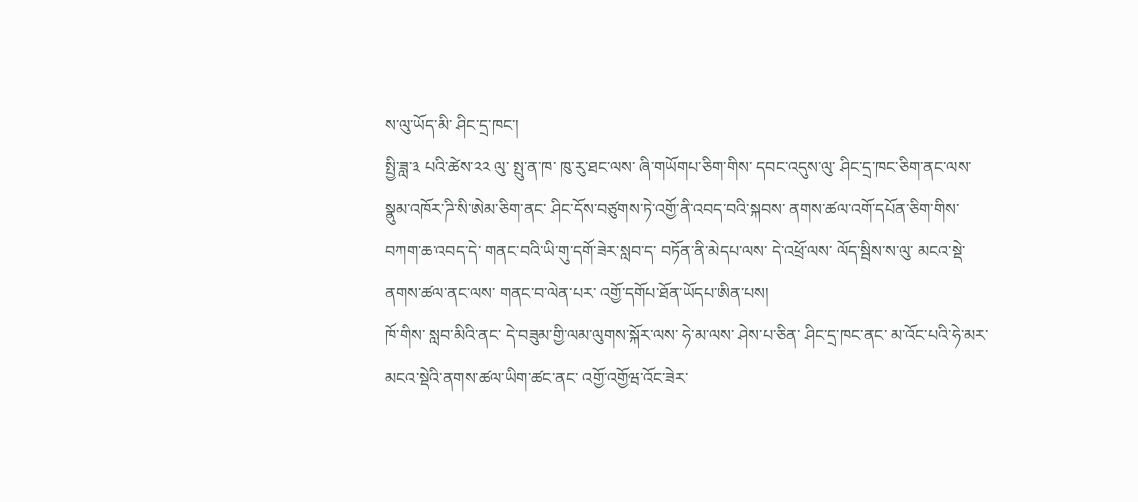ས་ལུ་ཡོད་མི་ ཤིང་དྲ་ཁང་།
སྤྱི་ཟླ་༣ པའི་ཚེས་༢༢ ལུ་ སྤུ་ན་ཁ་ ཁུ་རུ་ཐང་ལས་ ཞི་གཡོགཔ་ཅིག་གིས་ དབང་འདུས་ལུ་ ཤིང་དྲ་ཁང་ཅིག་ནང་ལས་ སྣུམ་འཁོར་ཌི་སི་ཨེམ་ཅིག་ནང་ ཤིང་དོས་བཙུགས་ཏེ་འགྱོ་ནི་འབད་བའི་སྐབས་ ནགས་ཚལ་འགོ་དཔོན་ཅིག་གིས་ བཀག་ཆ་འབད་དེ་ གནང་བའི་ཡི་གུ་དགོ་ཟེར་སླབ་ད་ བཏོན་ནི་མེདཔ་ལས་ དེ་འཕྲོ་ལས་ ལོད་སྦིས་ས་ལུ་ མངའ་སྡེ་ནགས་ཚལ་ནང་ལས་ གནང་བ་ལེན་པར་ འགྱོ་དགོཔ་ཐོན་ཡོདཔ་ཨིན་པས།
ཁོ་གིས་ སླབ་མིའི་ནང་ དེ་བཟུམ་གྱི་ལམ་ལུགས་སྐོར་ལས་ ཧེ་མ་ལས་ ཤེས་པ་ཅིན་ ཤིང་དྲ་ཁང་ནང་ མ་འོང་པའི་ཧེ་མར་ མངའ་སྡེའི་ནགས་ཚལ་ཡིག་ཚང་ནང་ འགྱོ་འགྱོཝ་འོང་ཟེར་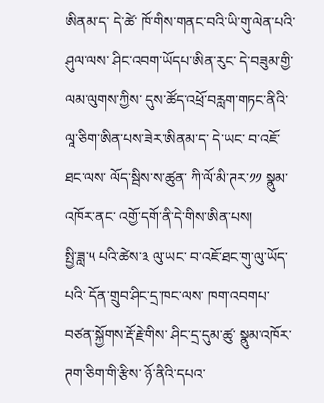ཨིནམ་ད་ དེ་ཚེ་ ཁོ་གིས་གནང་བའི་ཡི་གུ་ལེན་པའི་ཤུལ་ལས་ ཤིང་འབག་ཡོདཔ་ཨིན་རུང་ དེ་བཟུམ་གྱི་ལམ་ལུགས་ཀྱིས་ དུས་ཚོད་འཕྲོ་བརླག་གཏང་ནིའི་ལཱ་ཅིག་ཨིན་པས་ཟེར་ཨིནམ་ད་ དེ་ཡང་ བ་འཇོ་ཐང་ལས་ ལོད་སྦིས་ས་ཚུན་ ཀི་ལོ་མི་ཊར་༡༡ སྣུམ་འཁོར་ནང་ འགྱོ་དགོ་ནི་དེ་གིས་ཨིན་པས།
སྤྱི་ཟླ་༥ པའི་ཚེས་༣ ལུ་ཡང་ བ་འཇོ་ཐང་གུ་ལུ་ཡོད་པའི་ དོན་གྲུབ་ཤིང་དྲ་ཁང་ལས་ ཁག་འབགཔ་ བཙན་སྐྱོགས་རྡོ་རྗེ་གིས་ ཤིང་དྲ་དུམ་ཚུ་ སྣུམ་འཁོར་ཊག་ཅིག་གི་རྩིས་ ཉོ་ནིའི་དཔའ་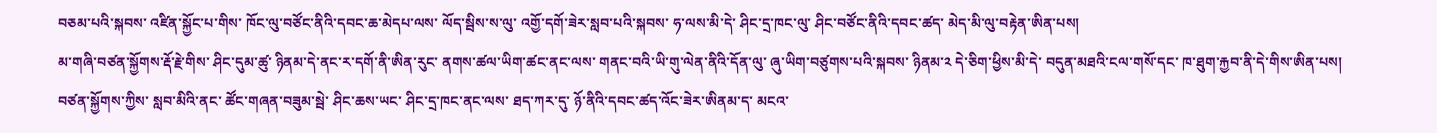བཅམ་པའི་སྐབས་ འཛིན་སྐྱོང་པ་གིས་ ཁོང་ལུ་བཙོང་ནིའི་དབང་ཆ་མེདཔ་ལས་ ལོད་སྦིས་ས་ལུ་ འགྱོ་དགོ་ཟེར་སླབ་པའི་སྐབས་ ཧ་ལས་མི་དེ་ ཤིང་དྲ་ཁང་ལུ་ ཤིང་བཙོང་ནིའི་དབང་ཚད་ མེད་མི་ལུ་བརྟེན་ཨིན་པས།
མ་གཞི་བཙན་སྐྱོགས་རྡོ་རྗེ་གིས་ ཤིང་དུམ་ཚུ་ ཉིནམ་དེ་ནང་ར་དགོ་ནི་ཨིན་རུང་ ནགས་ཚལ་ཡིག་ཚང་ནང་ལས་ གནང་བའི་ཡི་གུ་ལེན་ནིའི་དོན་ལུ་ ཞུ་ཡིག་བཙུགས་པའི་སྐབས་ ཉིནམ་༢ དེ་ཅིག་ཕྱིས་མི་དེ་ བདུན་མཐའི་ངལ་གསོ་དང་ ཁ་ཐུག་རྐྱབ་ནི་དེ་གིས་ཨིན་པས།
བཙན་སྐྱོགས་ཀྱིས་ སླབ་མིའི་ནང་ ཚོང་གཞན་བཟུམ་སྦེ་ ཤིང་ཆས་ཡང་ ཤིང་དྲ་ཁང་ནང་ལས་ ཐད་ཀར་དུ་ ཉོ་ནིའི་དབང་ཚད་འོང་ཟེར་ཨིནམ་ད་ མངའ་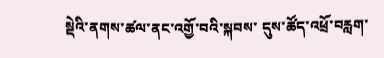སྡེའི་ནགས་ཚལ་ནང་འགྱོ་བའི་སྐབས་ དུས་ཚོད་འཕྲོ་བརླག་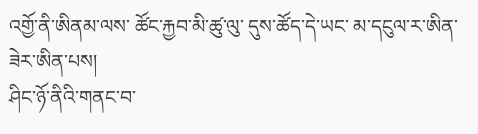འགྱོ་ནི་ཨིནམ་ལས་ ཚོང་རྐྱབ་མི་ཚུ་ལུ་ དུས་ཚོད་དེ་ཡང་ མ་དངུལ་ར་ཨིན་ཟེར་ཨིན་པས།
ཤིང་ཉོ་ནིའི་གནང་བ་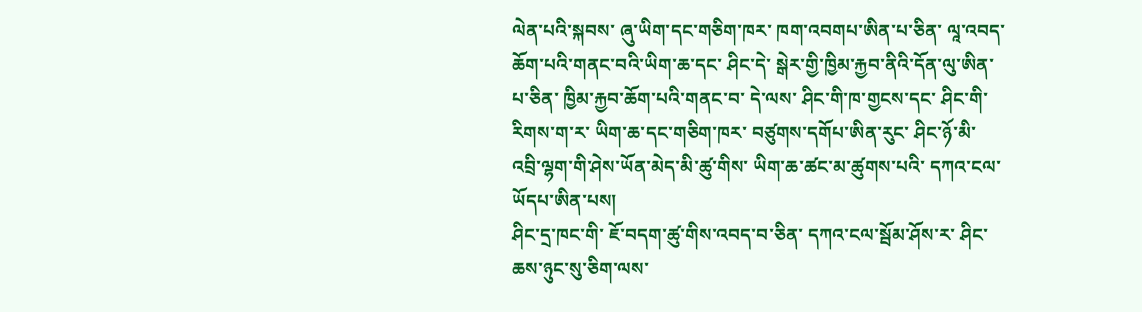ལེན་པའི་སྐབས་ ཞུ་ཡིག་དང་གཅིག་ཁར་ ཁག་འབགཔ་ཨིན་པ་ཅིན་ ལཱ་འབད་ཆོག་པའི་གནང་བའི་ཡིག་ཆ་དང་ ཤིང་དེ་ སྒེར་གྱི་ཁྱིམ་རྐྱབ་ནིའི་དོན་ལུ་ཨིན་པ་ཅིན་ ཁྱིམ་རྐྱབ་ཆོག་པའི་གནང་བ་ དེ་ལས་ ཤིང་གི་ཁ་གྱངས་དང་ ཤིང་གི་རིགས་ག་ར་ ཡིག་ཆ་དང་གཅིག་ཁར་ བཙུགས་དགོཔ་ཨིན་རུང་ ཤིང་ཉོ་མི་ འབྲི་ལྷག་གི་ཤེས་ཡོན་མེད་མི་ཚུ་གིས་ ཡིག་ཆ་ཚང་མ་ཚུགས་པའི་ དཀའ་ངལ་ཡོདཔ་ཨིན་པས།
ཤིང་དྲ་ཁང་གི་ ཇོ་བདག་ཚུ་གིས་འབད་བ་ཅིན་ དཀའ་ངལ་སྦོམ་ཤོས་ར་ ཤིང་ཆས་ཉུང་སུ་ཅིག་ལས་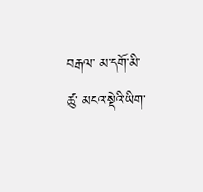བརྒལ་ མ་དགོ་མི་ཚུ་ མངའ་སྡེའི་ཡིག་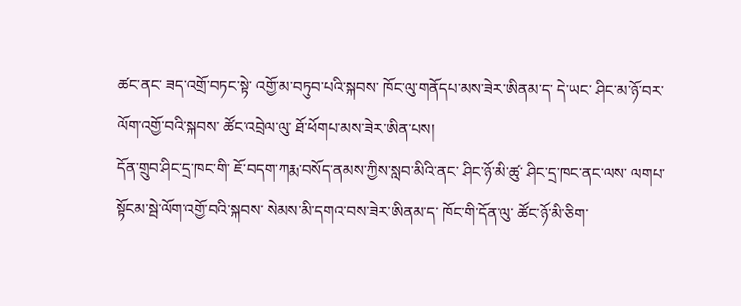ཚང་ནང་ ཟད་འགྲོ་བཏང་སྟེ་ འགྱོ་མ་བཏུབ་པའི་སྐབས་ ཁོང་ལུ་གནོདཔ་མས་ཟེར་ཨིནམ་ད་ དེ་ཡང་ ཤིང་མ་ཉོ་བར་ ལོག་འགྱོ་བའི་སྐབས་ ཚོང་འབྲེལ་ལུ་ ཐོ་ཕོགཔ་མས་ཟེར་ཨིན་པས།
དོན་གྲུབ་ཤིང་དྲ་ཁང་གི་ ཇོ་བདག་ཀརྨ་བསོད་ནམས་ཀྱིས་སླབ་མིའི་ནང་ ཤིང་ཉོ་མི་ཚུ་ ཤིང་དྲ་ཁང་ནང་ལས་ ལགཔ་སྟོངམ་སྦེ་ལོག་འགྱོ་བའི་སྐབས་ སེམས་མི་དགའ་བས་ཟེར་ཨིནམ་ད་ ཁོང་གི་དོན་ལུ་ ཚོང་ཉོ་མི་ཅིག་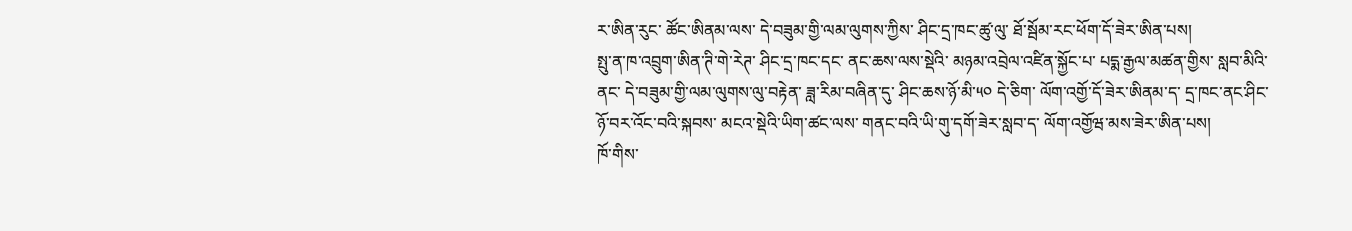ར་ཨིན་རུང་ ཚོང་ཨིནམ་ལས་ དེ་བཟུམ་གྱི་ལམ་ལུགས་ཀྱིས་ ཤིང་དྲ་ཁང་ཚུ་ལུ་ ཐོ་སྦོམ་རང་ཕོག་དོ་ཟེར་ཨིན་པས།
སྤུ་ན་ཁ་འབྲུག་ཨིན་ཊི་གེ་རེཊ་ ཤིང་དྲ་ཁང་དང་ ནང་ཆས་ལས་སྡེའི་ མཉམ་འབྲེལ་འཛིན་སྐྱོང་པ་ པདྨ་རྒྱལ་མཚན་གྱིས་ སླབ་མིའི་ནང་ དེ་བཟུམ་གྱི་ལམ་ལུགས་ལུ་བརྟེན་ ཟླ་རིམ་བཞིན་དུ་ ཤིང་ཆས་ཉོ་མི་༥༠ དེ་ཅིག་ ལོག་འགྱོ་དོ་ཟེར་ཨིནམ་ད་ དྲ་ཁང་ནང་ཤིང་ཉོ་བར་འོང་བའི་སྐབས་ མངའ་སྡེའི་ཡིག་ཚང་ལས་ གནང་བའི་ཡི་གུ་དགོ་ཟེར་སླབ་ད་ ལོག་འགྱོཝ་མས་ཟེར་ཨིན་པས།
ཁོ་གིས་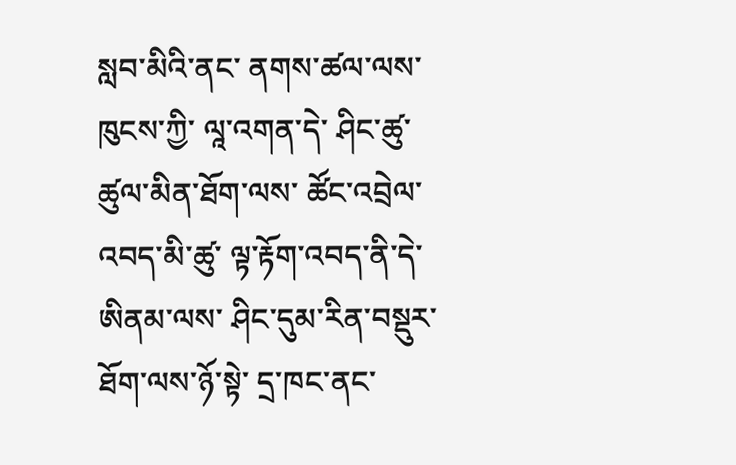སླབ་མིའི་ནང་ ནགས་ཚལ་ལས་ཁུངས་ཀྱི་ ལཱ་འགན་དེ་ ཤིང་ཚུ་ཚུལ་མིན་ཐོག་ལས་ ཚོང་འབྲེལ་འབད་མི་ཚུ་ ལྟ་རྟོག་འབད་ནི་དེ་ཨིནམ་ལས་ ཤིང་དུམ་རིན་བསྡུར་ཐོག་ལས་ཉོ་སྟེ་ དྲ་ཁང་ནང་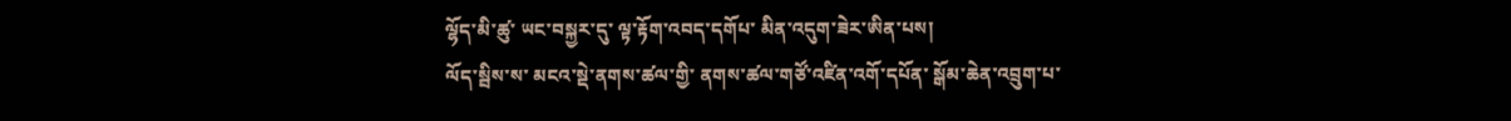ལྷོད་མི་ཚུ་ ཡང་བསྐྱར་དུ་ ལྟ་རྟོག་འབད་དགོཔ་ མིན་འདུག་ཟེར་ཨིན་པས།
ལོད་སྦིས་ས་ མངའ་སྡེ་ནགས་ཚལ་གྱི་ ནགས་ཚལ་གཙོ་འཛིན་འགོ་དཔོན་ སྒོམ་ཆེན་འབྲུག་པ་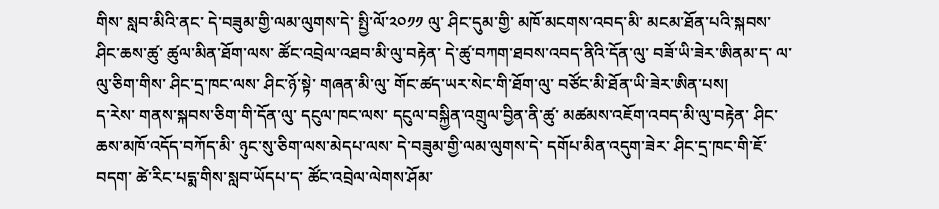གིས་ སླབ་མིའི་ནང་ དེ་བཟུམ་གྱི་ལམ་ལུགས་དེ་ སྤྱི་ལོ་༢༠༡༡ ལུ་ ཤིང་དུམ་གྱི་ མཁོ་མངགས་འབད་མི་ མངམ་ཐོན་པའི་སྐབས་ ཤིང་ཆས་ཚུ་ ཚུལ་མིན་ཐོག་ལས་ ཚོང་འབྲེལ་འཐབ་མི་ལུ་བརྟེན་ དེ་ཚུ་བཀག་ཐབས་འབད་ནིའི་དོན་ལུ་ བཟོ་ཡི་ཟེར་ཨིནམ་ད་ ལ་ལུ་ཅིག་གིས་ ཤིང་དྲ་ཁང་ལས་ ཤིང་ཉོ་སྟེ་ གཞན་མི་ལུ་ གོང་ཚད་ཡར་སེང་གི་ཐོག་ལུ་ བཙོང་མི་ཐོན་ཡི་ཟེར་ཨིན་པས།
ད་རེས་ གནས་སྐབས་ཅིག་གི་དོན་ལུ་ དངུལ་ཁང་ལས་ དངུལ་བསྐྱིན་འགྲུལ་བྱིན་ནི་ཚུ་ མཚམས་འཇོག་འབད་མི་ལུ་བརྟེན་ ཤིང་ཆས་མཁོ་འདོད་བཀོད་མི་ ཉུང་སུ་ཅིག་ལས་མེདཔ་ལས་ དེ་བཟུམ་གྱི་ལམ་ལུགས་དེ་ དགོཔ་མིན་འདུག་ཟེར་ ཤིང་དྲ་ཁང་གི་ཇོ་བདག་ ཚེ་རིང་པདྨ་གིས་སླབ་ཡོདཔ་ད་ ཚོང་འབྲེལ་ལེགས་ཤོམ་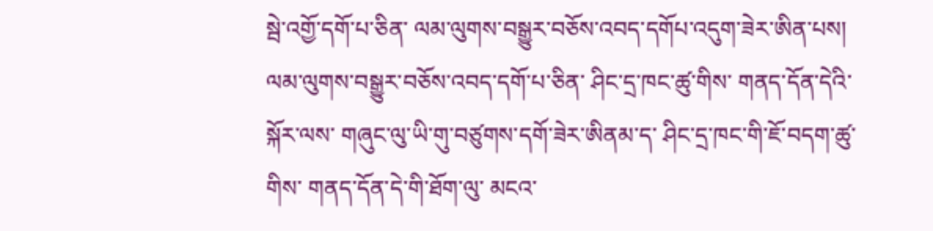སྦེ་འགྱོ་དགོ་པ་ཅིན་ ལམ་ལུགས་བསྒྱུར་བཅོས་འབད་དགོཔ་འདུག་ཟེར་ཨིན་པས།
ལམ་ལུགས་བསྒྱུར་བཅོས་འབད་དགོ་པ་ཅིན་ ཤིང་དྲ་ཁང་ཚུ་གིས་ གནད་དོན་དེའི་སྐོར་ལས་ གཞུང་ལུ་ཡི་གུ་བཙུགས་དགོ་ཟེར་ཨིནམ་ད་ ཤིང་དྲ་ཁང་གི་ཇོ་བདག་ཚུ་གིས་ གནད་དོན་དེ་གི་ཐོག་ལུ་ མངའ་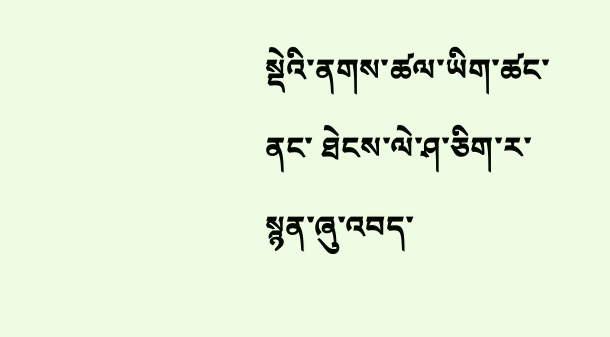སྡེའི་ནགས་ཚལ་ཡིག་ཚང་ནང་ ཐེངས་ལེ་ཤ་ཅིག་ར་ སྙན་ཞུ་འབད་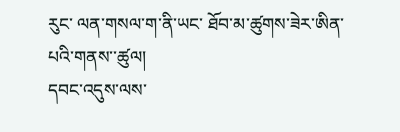རུང་ ལན་གསལ་ག་ནི་ཡང་ ཐོབ་མ་ཚུགས་ཟེར་ཨིན་པའི་གནས་་ཚུལ།
དབང་འདུས་ལས་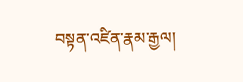བསྟན་འཛིན་རྣམ་རྒྱལ།